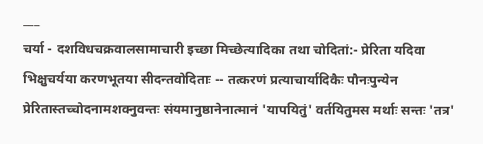___
चर्या - दशविधचक्रवालसामाचारी इच्छा मिच्छेत्यादिका तथा चोदितां:- प्रेरिता यदिवा भिक्षुचर्यया करणभूतया सीदन्तवोदिताः -- तत्करणं प्रत्याचार्यादिकैः पौनःपुन्येन प्रेरितास्तच्चोदनामशक्नुवन्तः संयमानुष्ठानेनात्मानं 'यापयितुं' वर्तयितुमस मर्थाः सन्तः 'तत्र'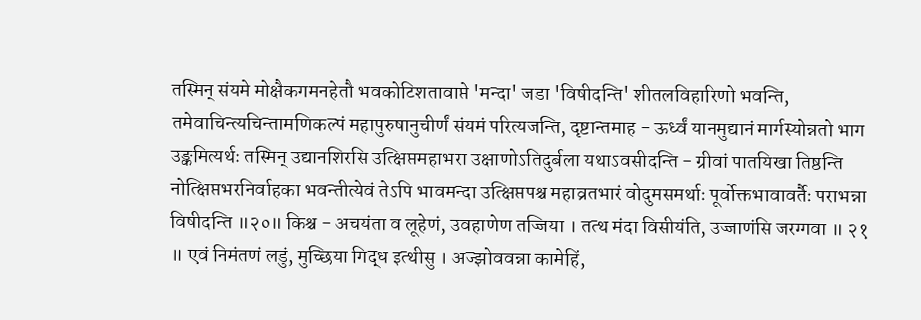तस्मिन् संयमे मोक्षैकगमनहेतौ भवकोटिशतावाप्ते 'मन्दा' जडा 'विषीदन्ति' शीतलविहारिणो भवन्ति, तमेवाचिन्त्यचिन्तामणिकल्पं महापुरुषानुचीर्णं संयमं परित्यजन्ति, दृष्टान्तमाह - ऊर्ध्वं यानमुद्यानं मार्गस्योन्नतो भाग उङ्कमित्यर्थः तस्मिन् उद्यानशिरसि उत्क्षिप्तमहाभरा उक्षाणोऽतिदुर्बला यथाऽवसीदन्ति - ग्रीवां पातयिखा तिष्ठन्ति नोत्क्षिप्तभरनिर्वाहका भवन्तीत्येवं तेऽपि भावमन्दा उत्क्षिप्तपश्च महाव्रतभारं वोदुमसमर्थाः पूर्वोक्तभावावर्तैः पराभन्ना विषीदन्ति ॥२०॥ किश्च - अचयंता व लूहेणं, उवहाणेण तज्जिया । तत्थ मंदा विसीयंति, उज्जाणंसि जरग्गवा ॥ २१ ॥ एवं निमंतणं लडुं, मुच्छिया गिद्ध इत्थीसु । अज्झोववन्ना कामेहिं,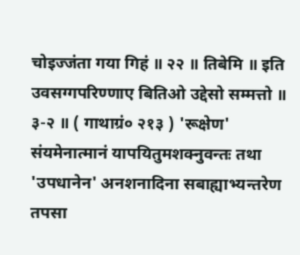चोइज्जंता गया गिहं ॥ २२ ॥ तिबेमि ॥ इति उवसग्गपरिण्णाए बितिओ उद्देसो सम्मत्तो ॥ ३-२ ॥ ( गाथाग्रं० २१३ ) 'रूक्षेण' संयमेनात्मानं यापयितुमशक्नुवन्तः तथा 'उपधानेन' अनशनादिना सबाह्याभ्यन्तरेण तपसा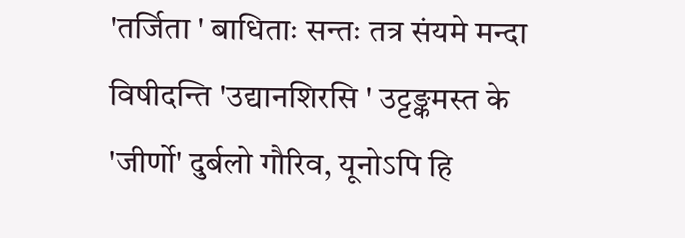'तर्जिता ' बाधिताः सन्तः तत्र संयमे मन्दा विषीदन्ति 'उद्यानशिरसि ' उट्टङ्कमस्त के 'जीर्णो' दुर्बलो गौरिव, यूनोऽपि हि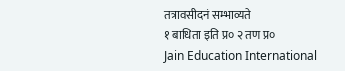तत्रावसीदनं सम्भाव्यते
१ बाधिता इति प्र० २ तण प्र०
Jain Education International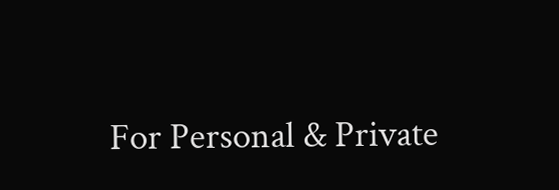For Personal & Private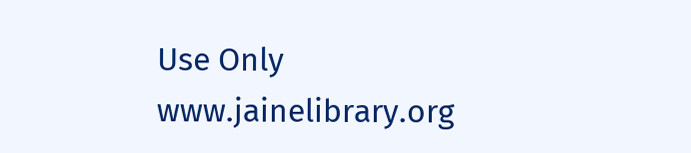Use Only
www.jainelibrary.org